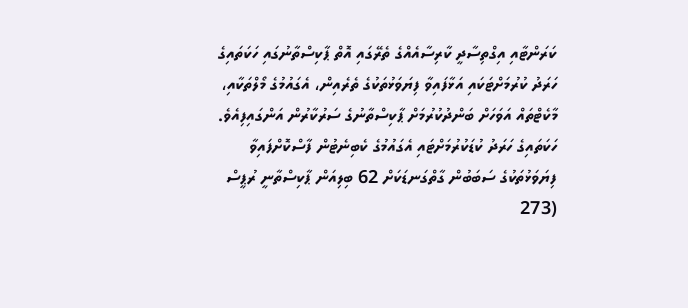ކަރަންޓާއި އިގްތިސާދީ ކާރިސާއެއްގެ ތެރޭގައި އޮތް ޕާކިސްތާނުގައި ހަކަތައިގެ ހަރަދު ކުރުމަށްޓަކައި އަޅާފައިވާ ފިޔަވަޅުތަކުގެ ތެރެއިން، އެގައުމުގެ މޯލްތަކާއި، މާކެޓްތައް އަވަހަށް ބަންދުކުރުމަށް ޕާކިސްތާނުގެ ސަރުކާރުން އަންގައިފިއެވެ.
ހަކަތައިގެ ހަރަދު ކުޑަކުރުމަށްޓައި އެގައުމުގެ ކެބިނެޓުން ފާސްކޮށްފައިވާ ފިޔަވަޅުތަކުގެ ސަބަބުން ގާތްގަނޑަކަށް 62 ބިލިއަން ޕާކިސްތާނީ ރުޕީސް (273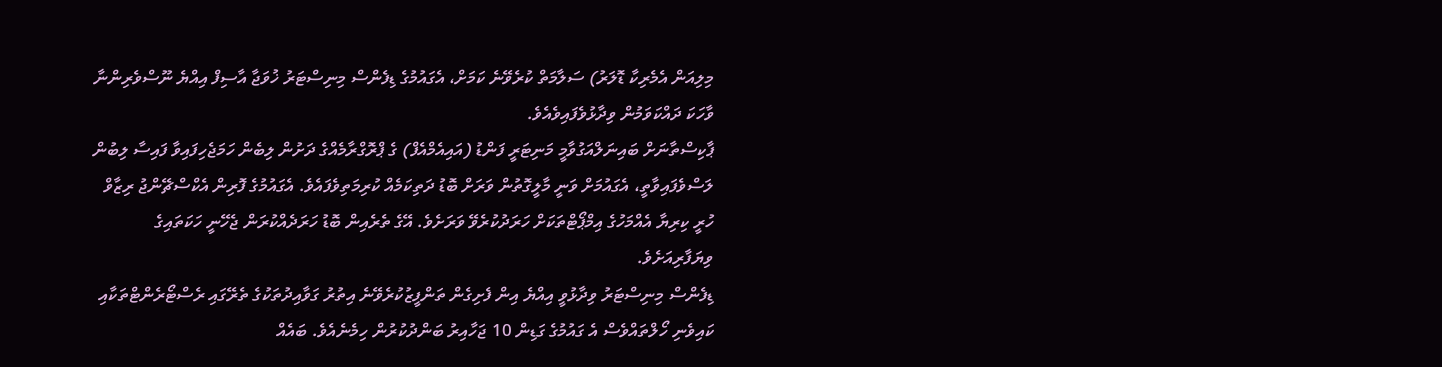މިލިއަން އެމެރިކާ ޑޮލަރު) ސަލާމަތް ކުރެވޭނެ ކަމަށް، އެގައުމުގެ ޑިފެންސް މިނިސްޓަރު ޚުވަޖާ އާސިފް އިއްޔެ ނޫސްވެރިންނާ ވާހަކަ ދައްކަވަމުން ވިދާޅުވެފައިވެއެވެ.
ޕާކިސްތާނަށް ބައިނަލްއަގުވާމީ މަނިޓަރީ ފަންޑު (އައިއެމްއެފް) ގެ ޕްރޮގްރާމެއްގެ ދަށުން ލިބެން ހަމަޖެހިފައިވާ ފައިސާ ލިބުން ލަސްވެފައިވާތީ، އެގައުމަށް ވަނީ މާލީގޮތުން ވަރަށް ބޮޑު ދަތިކަމެއް ކުރިމަތިވެފައެވެ. އެގައުމުގެ ފޮރިން އެކްސްޗޭންޖު ރިޒާވް ހުރީ ކިރިޔާ އެއްމަހުގެ އިމްޕޯޓްތަކަށް ހަރަދުކުރެވޭ ވަރަށެވެ. އޭގެ ތެރެއިން ބޮޑު ހަރަދެއްކުރަން ޖެހޭނީ ހަކަތައިގެ ވިޔަފާރިއަށެވެ.
ޑިފެންސް މިނިސްޓަރު ވިދާޅުވީ އިއްޔެ އިން ފެށިގެން ތަންފީޒުކުރެވޭނެ އިތުރު ގަވާއިދުތަކުގެ ތެރޭގައި ރެސްޓޯރެންޓްތަކާއި ކައިވެނި ހޯލްތައްވެސް އެ ގައުމުގެ ގަޑިން 10 ޖަހާއިރު ބަންދުކުރުން ހިމެނެއެވެ. ބައެއް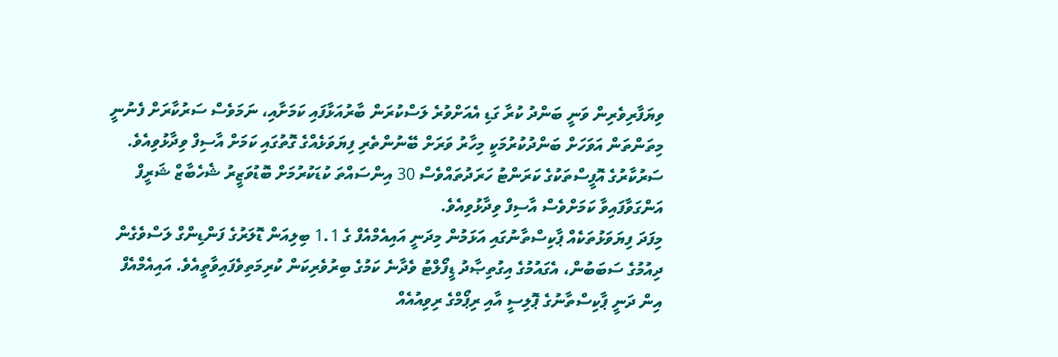ވިޔަފާރިވެރިން ވަނީ ބަންދު ކުރާ ގަޑި އެއަށްވުރެ ލަސްކުރަން ބާރުއަޅާފައި ކަމަށާއި، ނަމަވެސް ސަރުކާރަށް ފެނުނީ މިތަންތަން އަވަހަށް ބަންދުކުރުމަކީ މިހާރު ވަރަށް ބޭނުންތެރި ފިޔަވަޅެއްގެ ގޮތުގައި ކަމަށް އާސިފް ވިދާޅުވިއެވެ.
ސަރުކާރުގެ އޮފީސްތަކުގެ ކަރަންޓު ހަރަދުތައްވެސް 30 އިންސައްތަ ކުޑަކުރުމަށް ބޮޑުވަޒީރު ޝެހެބާޒް ޝަރީފް އަންގަވާފައިވާ ކަމަށްވެސް އާސިފް ވިދާޅުވިއެވެ.
މިފަދަ ފިޔަވަޅުތަކެއް ޕާކިސްތާނުގައި އަޅަމުން މިދަނީ އައިއެމްއެފް ގެ 1.1 ބިލިއަން ޑޮލަރުގެ ފަންޑިންގް ލަސްވެގެން ދިއުމުގެ ސަބަބުން، އެގައުމުގެ އިގުތިޞާދު ޑީފޯލްޓު ވެދާނެ ކަމުގެ ބިރުވެރިކަން ކުރިމަތިވެފައިވާތީއެވެ. އައިއެމްއެފް އިން ދަނީ ޕާކިސްތާނުގެ ޕޮލިސީ އާއި ރިޕޯމްގެ ރިވިއުއެއް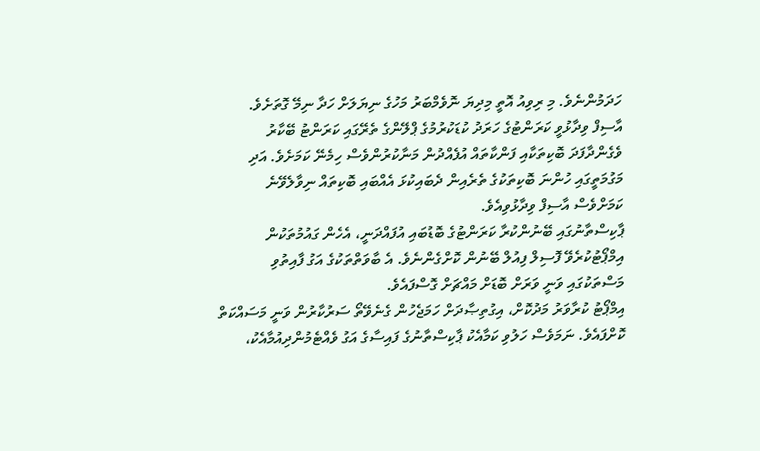ހަދަމުންނެވެ. މި ރިވިއު އޮތީ މިދިޔަ ނޮވެމްބަރު މަހުގެ ނިޔަލަށް ހަދާ ނިމޭ ގޮތަށެވެ.
އާސިފް ވިދާޅުވީ ކަރަންޓުގެ ހަރަދު ކުޑަކުރުމުގެ ޕްލޭންގެ ތެރޭގައި ކަރަންޓު ބޭކާރު ވެގެންދާފަދަ ބޮކިތަކާއި ފަންކާތައް އުފެއްދުން މަނާކުރުންވެސް ހިމެނޭ ކަމަށެވެ. އަދި މަގުމަތީގައި ހުންނަ ބޮކިތަކުގެ ތެރެއިން ދެބައިކުޅަ އެއްބައި ބޮކިތައް ނިވާލެވޭނެ ކަމަށްވެސް އާސިފް ވިދާޅުވިއެވެ.
ޕާކިސްތާނުގައި ބޭނުންކުރާ ކަރަންޓުގެ ބޮޑުބައި އުފައްދަނީ، އެހެން ގައުމުތަކުން އިމްޕޯޓުކުރެވޭ ފޮސިލް ފިއުލް ބޭނުން ކޮށްގެންނެވެ. އެ ބާވަތްތަކުގެ އަގު ފާއިތުވި މަސްތަކުގައި ވަނީ ވަރަށް ބޮޑަށް މައްޗަށް ގޮސްފައެވެ.
އިމްޕޯޓު ކުރާވަރު މަދުކޮށް، އިގުތިޞާދަށް ހަމަޖެހުން ގެނެވޭތޯ ސަރުކާރުން ވަނީ މަސައްކަތް ކޮށްފައެވެ. ނަމަވެސް ހަލުވި ކަމާއެކު ޕާކިސްތާނުގެ ފައިސާގެ އަގު ވެއްޓެމުންދިއުމާއެކު،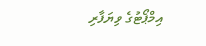އިމްޕޯޓުގެ ވިޔަފާރި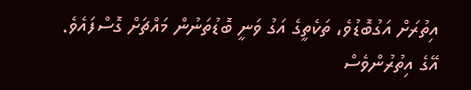އިތުރަށް އަގުބޮޑުވެ، ތަކެތީގެ އަގު ވަނީ ބޮޑުތަނުން މައްޗަށް ގޮސްފައެވެ.
އޭގެ އިތުރުންވެސް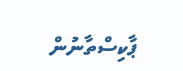ޕާކިސްތާނުން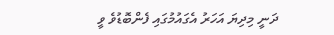ދަނީ މިދިޔަ އަހަރު އެގައުމުގައި ފެންބޮޑުވެ ވީ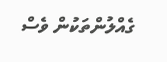ގެއްލުންތަކުން ވެސް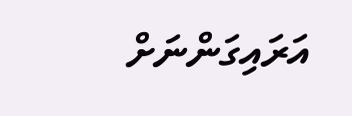އަރައިގަންނަށް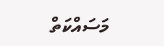މަސައްކަތް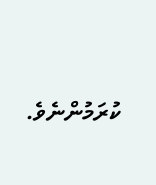ކުރަމުންނެވެ.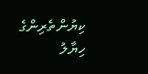ކިޔުންތެރިންގެ ހިޔާލު